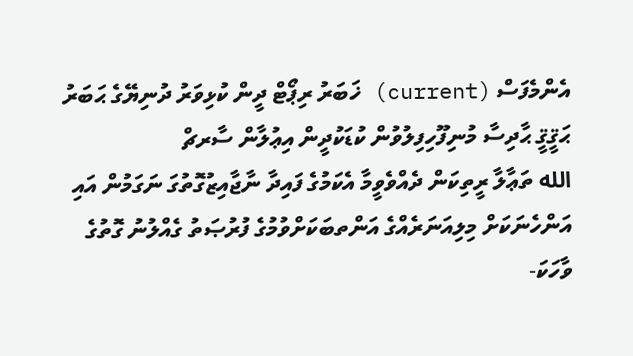އެންމެފަސް (current) ޚަބަރު ރިޕޯޓް ދީން ކުޅިވަރު ދުނިޔޭގެ ޙަބަރު ޙަޤީޤީ ޙާދިސާ މުނިފޫހިފިލުވުން ކުޑަކުދީން އިޢުލާން ސާރޗް
الله ތަޢާލާ ރީތިކަން ދެއްވެވީމާ އެކަމުގެ ފައިދާ ނާޖާއިޒުގޮތުގަ ނަގަމުން އައި އަންހެނަކަށް މިލިއަނަރެއްގެ އަންތބަކަށްވުމުގެ ފުރުޞަތު ގެއްލުނު ގޮތުގެ ވާހަކަ-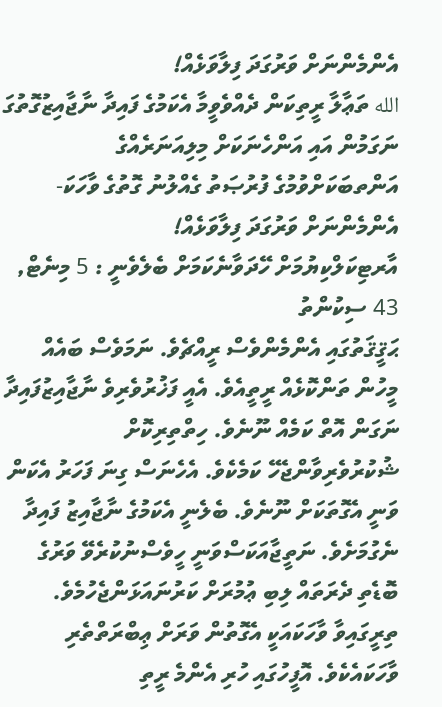އެންމެންނަށް ވަރުގަދަ ފިލާވަޅެއް!
الله ތަޢާލާ ރީތިކަން ދެއްވެވީމާ އެކަމުގެ ފައިދާ ނާޖާއިޒުގޮތުގަ ނަގަމުން އައި އަންހެނަކަށް މިލިއަނަރެއްގެ އަންތބަކަށްވުމުގެ ފުރުޞަތު ގެއްލުނު ގޮތުގެ ވާހަކަ- އެންމެންނަށް ވަރުގަދަ ފިލާވަޅެއް!
އާރޓިކަލްކިޔުމަށް ހޭދަވާނެކަމަށް ބެލެވެނީ : 5 މިނެޓް, 43 ސިކުންތު
ޙަޤީޤަތުގައި އެންމެންވެސް ރީއްޗެވެ. ނަމަވެސް ބައެއް މީހުން ތަންކޮޅެއް ރީތީއެވެ. އެއީ ފަޚުރުވެރިވެ ނާޖާއިޒުފައިދާ ނަގަން އޮތް ކަމެއް ނޫނެވެ. ހިތްތިރިކޮށް ޝުކުރުވެރިވާންޖެހޭ ކަމެކެވެ. އެހެނަސް ގިނަ ފަހަރު އެކަން ވަނީ އެގޮތަކަށް ނޫނެވެ. ބެލެނީ އެކަމުގެ ނާޖާއިޒު ފައިދާ ނެގުމަށެވެ. ނަތީޖާއަކަސްވަނީ ހީވެސްނުކުރެވޭ ވަރުގެ ބޮޑެތި ދެރަތައް ލިބި ޢުމުރަށް ކަރުނައަޅަންޖެހުމެވެ.
ތިރީގައިވާ ވާހަކައަކީ އެގޮތުން ވަރަށް ޢިބްރަތްތެރި ވާހަކައެކެވެ. އޮފީހުގައި ހުރި އެންމެ ރީތި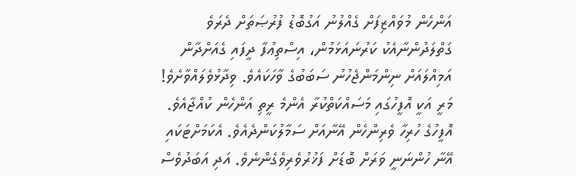އަންހެން މުވައްޒިފަށް ގެއްލުނު އަގުބޮޑު ފުރުޞަތަށް ދެރަވެ ގަތްލަދުންނާއެކު ކަރުނައަޅަމުން، އިސްތިޢުފާ ދީފައި ގެއަށްދާން އަމިއްލައަށް ނިންމަންޖެހުނު ސަބަބުގެ ވާހަކައެވެ. ވިދާޅުވެލައްވާށެވެ!
މަރީ އަކީ އޮފީހުގައި މަސައްކަތްކުރާ އެންމެ ރީތި އަންހެން ކުއްޖާއެވެ. އޮފީހުގެ ހުރިހާ ވެރިންހެން އޭނާއަށް ސަމާލުކަންދެއެވެ. އެކަމަށްޓަކައި އޭނާ ހުންނަނީ ވަރަށް ބޮޑަށް ފަޚުރުވެރިވެގެންނެވެ. އަދި އަބަދުވެސް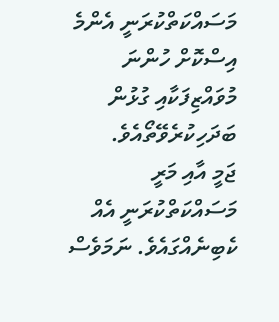މަސައްކަތްކުރަނީ އެންމެ އިސްކޮށް ހުންނަ މުވައްޒިފަކާއި ގުޅުން ބަދަހިކުރެވޭތޯއެވެ.
ޖަމީ އާއި މަރީ މަސައްކަތްކުރަނީ އެއް ކެބިނެއްގައެވެ. ނަމަވެސް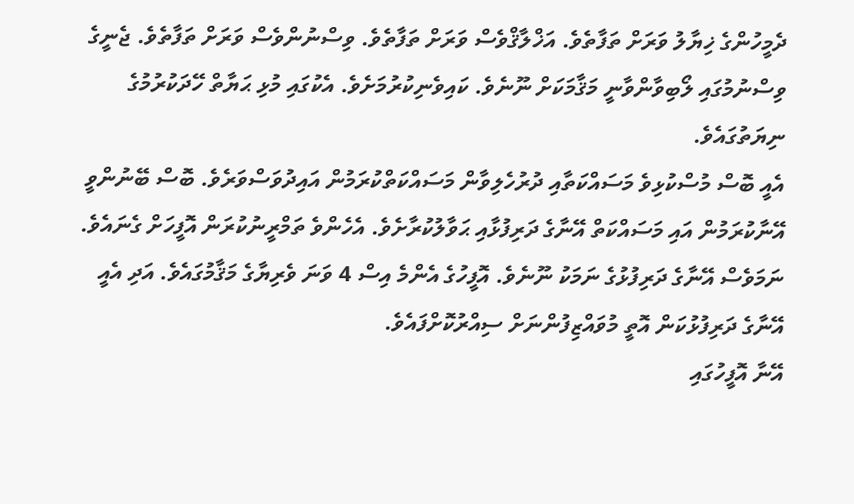ދެމީހުންގެ ޚިޔާލު ވަރަށް ތަފާތެވެ. އަޚްލާޤްވެސް ވަރަށް ތަފާތެވެ. ވިސްނުންވެސް ވަރަށް ތަފާތެވެ. ޖެނީގެ ވިސްނުމުގައި ލޯބިވާންވާނީ މަޤާމަކަށް ނޫނެވެ. ކައިވެނިކުރުމަށެވެ. އެކުގައި މުޅި ޙަޔާތް ހޭދަކުރުމުގެ ނިޔަތުގައެވެ.
އެއީ ބޮސް މުސްކުޅިވެ މަސައްކަތާއި ދުރުހެލިވާން މަސައްކަތްކުރަމުން އައިދުވަސްވަރެވެ. ބޮސް ބޭނުންވީ އޭނާކުރަމުން އައި މަސައްކަތް އޭނާގެ ދަރިފުޅާއި ޙަވާލުކުރާށެވެ. އެހެންވެ ތަމްރީނުކުރަން އޮފީހަށް ގެނައެވެ. ނަމަވެސް އޭނާގެ ދަރިފުޅުގެ ނަމަކު ނޫނެވެ. އޮފީހުގެ އެންމެ އިސް 4 ވަނަ ވެރިޔާގެ މަޤާމުގައެވެ. އަދި އެއީ އޭނާގެ ދަރިފުޅުކަން އޮތީ މުވައްޒިފުންނަށް ސިއްރުކޮށްފައެވެ.
އޭނާ އޮފީހުގައި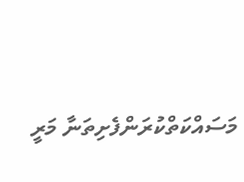މަސައްކަތްކުރަންފެށިތަނާ މަރީ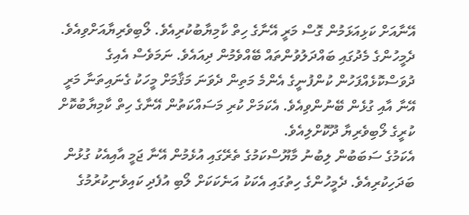އޭނާއަށް ކަޅިއަޅަމުން ގޮސް މަރީ އޭނާގެ ހިތް ކާމިޔާބުކުރިއެވެ. ލޯބިވެރިޔާއަށްވިއެވެ. ދެމީހުންގެ މެދުގައި ބައްދަލުވުންތައް ބޭއްވެމުން ދިއައެވެ. ނަމަވެސް އެއިގެ ދުވަސްކޮޅެއްފަހުން ކުންފުނީގެ އެންމެ މަތިން ދެވަނަ މަޤާމަށް މީހަކު ގެނައިތަނާ މަރީ އޭނާ އާއި ގުޅެން ބޭނުންވިއެވެ. އެކަމަށް ކުރި މަސައްކަތުން އޭނާގެ ހިތް ކާމިޔާބުކޮށް ކުރީގެ ލޯބިވެރިޔާ ދޫކޮށްލިއެވެ.
އެކަމުގެ ސަބަބުން ލިބުނު މާޔޫސްކަމުގެ ތެރޭގައި އުޅެމުން އޭނާ ޖަމީ އާއިއެކު ގުޅުން ބަދަހިކުރިއެވެ. ދެމީހުންގެ ހިތުގައި އެކަކު އަނެކަކަށް ލޯބި އުފެދި ކައިވެނިކުރުމުގެ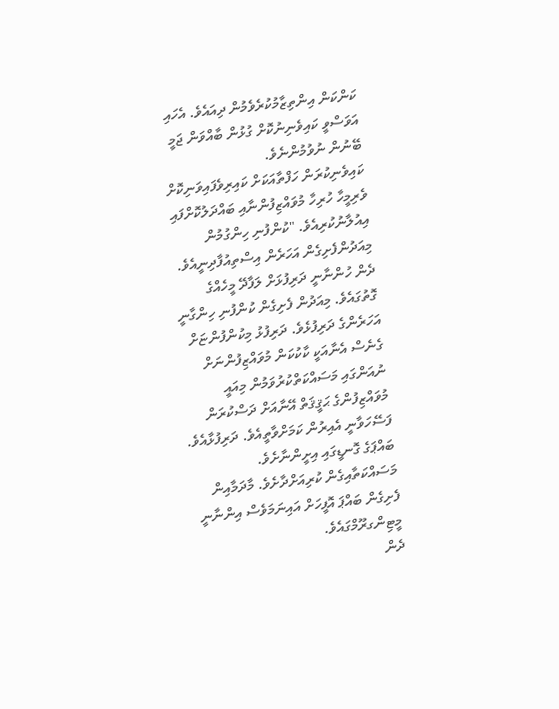ކަންކަން އިންތިޒާމުކުރެވެމުން ދިއައެވެ. އެހައި އަވަސްވީ ކައިވެނިނުކޮށް ގުޅުން ބާއްވަން ޖަމީ ބޭނުން ނުވުމުންނެވެ.
ކައިވެނިކުރަން ހަފްތާއަކަށް ކައިރިވެފައިވަނިކޮށް ވެރިމީހާ ހުރިހާ މުވައްޒިފުންނާއި ބައްދަލުކޮށްފައި އިއުލާނުކުރިއެވެ. "ކުންފުނި ހިންގުމުން މިއަދުންފެށިގެން އަހަރެން އިސްތިއުފާދިނީއެވެ. ދެން ހުންނާނީ ދަރިފުޅަށް ލަފާދޭ މީހެއްގެ ގޮތުގައެވެ. މިއަދުން ފެށިގެން ކުންފުނި ހިންގާނީ އަހަރެންގެ ދަރިފުޅެވެ. ދަރިފުޅު މިކުންފުންޏަށް ގެނެސް އެނާއަކީ ކާކުކަން މުވައްޒިފުންނަށް ނުއަންގައި މަސައްކަތްކުރުވަމުން މިއައީ މުވައްޒިފުންގެ ޙަޤީޤަތް އޭނާއަށް ދަސްކުރަން ފަސޭހަވާނީ އެއިރުން ކަމަށްވާތީއެވެ. ދަރިފުޅާއެވެ. ބައްޕަގެ ގޮނޑީގައި އިށީންނާށެވެ. މަސައްކަތާއިގެން ކުރިއަށްދާށެވެ. މާދަމާއިން ފެށިގެން ބައްޕަ އޮފީހަށް އައިނަމަވެސް އިންނާނީ މީޓިންގރޫމްގައެވެ.
ދެން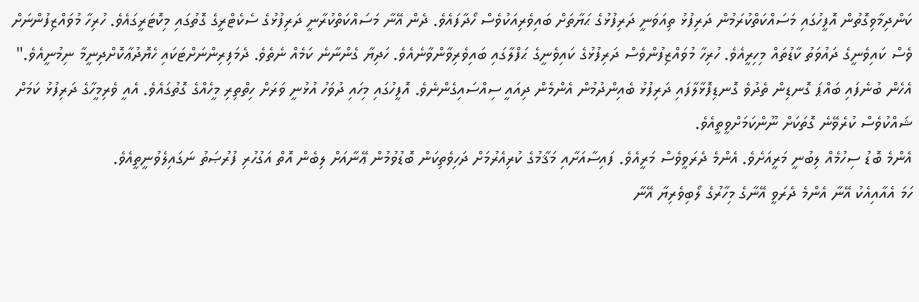ކަންދިމާވިގޮތުން އޮފީހުގައި މަސައްކަތްކުރަމުން ދަރިފުޅު ތިއަވަނީ ދަރިފުޅުގެ ޙަޔާތަށް ބައިވެރިއަކުވެސް ހޯދާފައެވެ. ދެން އޭނާ މަސައްކަތްކުރާނީ ދަރިފުޅުގެ ސެކެޓްރީގެ ގޮތުގައި މިކޮޓަރީގައެވެ. ހުރިހާ މުވައްޒިފުންނަށް ވެސް ކައިވެނީގެ ދައުވަތު ކާޑުތައް މިހިރީއެވެ. ހުރިހާ މުވައްޒިފުންވެސް ދަރިފުޅުގެ ކައިވެނީގެ ޙަފްލާގައި ބައިވެރިވާންވާނެއެވެ. ހަދިޔާ ގެންނާނެ ކަމެއް ނެތެވެ. ދެމަފިރިންނަށްޓަކައި ހެޔޮދުޢާކޮށްދިނީމާ ނިމުނީއެވެ."
އެހެން ބުނެފައި ބައްޕަ ގޮނޑިން ތެދުވެ ގޮނޑިފޮޅާލާފައި ދަރިފުޅު ބެއިންދުމުން އެންމެން ދިއައީ ސިއްސައިގެންނެވެ. އޮފީހުގައި މިހައި ދުވަހު އުޅުނީ ވަރަށް ހިތްތިރި މީހެއްގެ ގޮތުގައެވެ. އެއީ ވެރިމީހާގެ ދަރިފުޅު ކަމަށް ޝައްކުވެސް ކުރެވޭނެ ގޮތަކަށް ނޫންކަމަށްވީތީއެވެ.
އެންމެ ބޮޑު ސިހުމެއް ލިބުނީ މަރީއަށެވެ. އެންމެ ދެރަވީވެސް މަރީއެވެ. ފައިސާއަށާއި މަޤާމުގެ ކުރިއެރުމަށް ދަހިވެތިކަން ބޮޑުވުމުން ޢޭނާއަށް ލިބެން އޮތް އަގުހުރި ފުރުޞަތު ނަގައިލެވުނީތީއެވެ.
ހަމަ އެއާއިއެކު އޭނާ އެންމެ ދެރަވީ އޭނާގެ މިހާރުގެ ލޯބިވެރިޔާ އޭނާ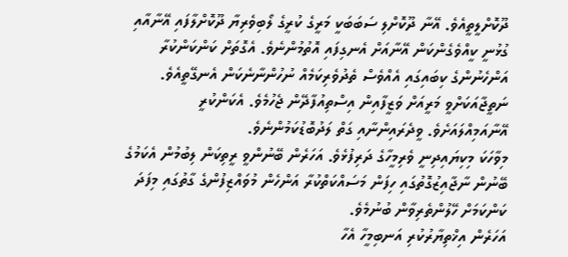ދޫކޮށްލީތީއެވެ. އޭނާ ދޫކޮށްލި ސަބަބަކީ މަރީގެ ކުރީގެ ލޯބިވެރިޔާ ދޫކޮށްލާފައި އޭނާއާއި ގުޅުނީ ކީއްވެގެންކަން އޭނާއަށް އެނގިފައި އޮތުމުންނެވެ. އެގޮތަށް ކަންކަންކުރާ އަންހެނުންގެ ކިބައިގައި އެއްވެސް ތެދުވެރިކަމެއް ނުހުންނާނެކަން އެނގޭތީއެވެ. ނަތީޖާއަކަށްވީ މަރީއަށް ވަޒީފާއިން އިސްތިއުފާދޭން ޖެހުމެވެ. އެކަންކުރީ އޭނާއަމިއްލައަށެވެ. ވީދެރައިންނާއި ގަތް ލަދުބޮޑުކަމުންނެވެ.
މިވާހަކަ މިކިޔައިދިނީ ވެރިމީހާގެ ދަރިފުޅެވެ. އަހަރެން ބޭނުންވީ ރީތިކަން ލިބުމުން އެކަމުގެ ބޭނުން ނާޖާއިޒުގޮތުގައި ހިފަން މަސައްކަތްކުރާ އަންހެން މުވައްޒިފުންގެ ގާތުގައި މިފަދަ ކަންކަމަށް ހޭލުންތެރިވާން ބުނުމެވެ.
އަހަރެން އިޚްތިޔާރުކުރި އަނބިމީހާ އެހާ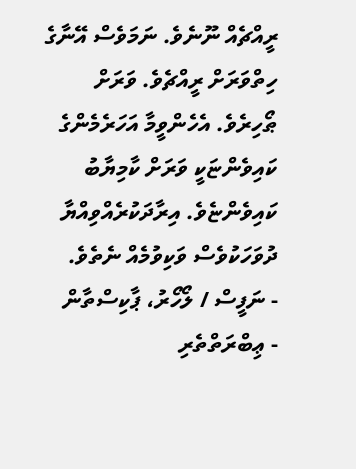ރީއްޗެއް ނޫނެވެ. ނަމަވެސް އޭނާގެ ހިތްވަރަށް ރީއްޗެވެ. ވަރަށް ޠޯހިރެވެ. އެހެންވީމާ އަހަރެމެންގެ ކައިވެންޏަކީ ވަރަށް ކާމިޔާބު ކައިވެންޏެވެ. އިރާދަކުރެއްވިއްޔާ ދުވަހަކުވެސް ވަކިވުމެއް ނެތެވެ.
- ނަފީސް / ލޯހޯރު، ޕާކިސްތާން
- ޢިބްރަތްތެރި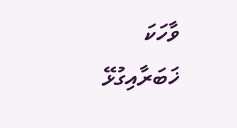ވާހަކަ
ޚަބަރާއިގުޅޭ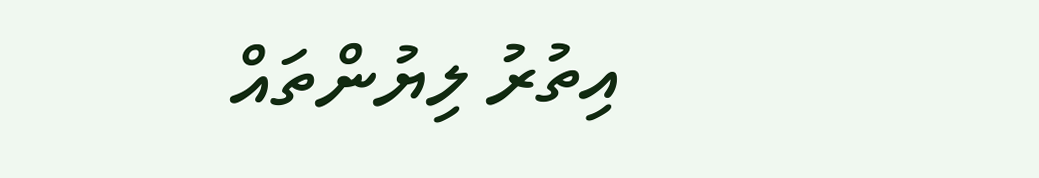އިތުރު ލިޔުންތައް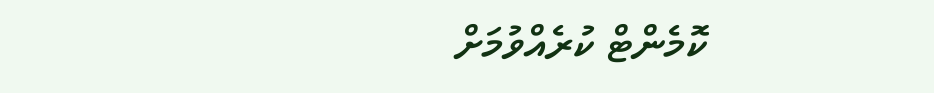ކޮމެންޓް ކުރެއްވުމަށް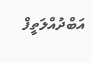އަބްދުއްލަތީފް